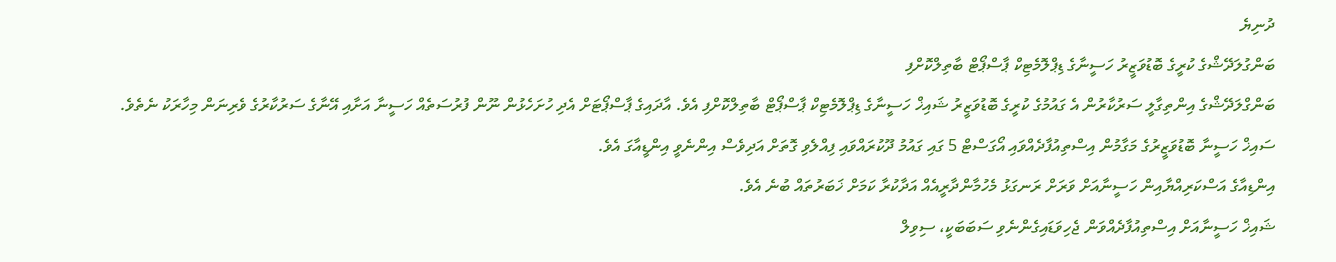ދުނިޔެ
ބަންގުލަދޭޝްގެ ކުރީގެ ބޮޑުވަޒީރު ހަސީނާގެ ޑިޕްލޮމެޓިކް ޕާސްޕޯޓް ބާތިލްކޮށްފި
ބަންގްލަދޭޝްގެ އިންތިގާލީ ސަރުކާރުން އެ ގައުމުގެ ކުރީގެ ބޮޑުވަޒީރު ޝައިޚް ހަސީނާގެ ޑިޕްލޮމެޓިކް ޕާސްޕޯޓް ބާތިލްކޮށްފި އެވެ. އާދައިގެ ޕާސްޕޯޓަށް އެދި ހުށަހެޅުން ނޫން ފުރުސަތެއް ހަސީނާ އަށާއި އޭނާގެ ސަރުކާރުގެ ވެރިނަން މިހާރަކު ނެތެވެ.
ސައިޚް ހަސީނާ ބޮޑުވަޒީރުގެ މަގާމުން އިސްތިއުފާދެއްވައި އޯގަސްޓް 5 ގައި ގައުމު ދޫކުރައްވައި ފިއްލެވި ގޮތަށް އަދިވެސް އިންނެވީ އިންޑީއާގަ އެވެ.
އިންޑިއާގެ އަސްކަރިއްޔާއިން ހަސީނާއަށް ވަރަށް ރަނގަޅު މެހުމާންދާރީއެއް އަދާކުރާ ކަމަށް ޚަބަރުތައް ބުނެ އެވެ.
ޝައިޚް ހަސީނާއަށް އިސްތިއުފާދެއްވަން ޖެހިވަޑައިގެންނެވި ސަބަބަކީ، ސިވިލް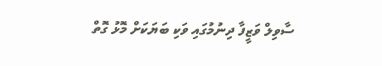ސާވިލް ވަޒީފާ ދިނުމުގައި ވަކި ބަޔަކަށް މޮޅު ގޮތް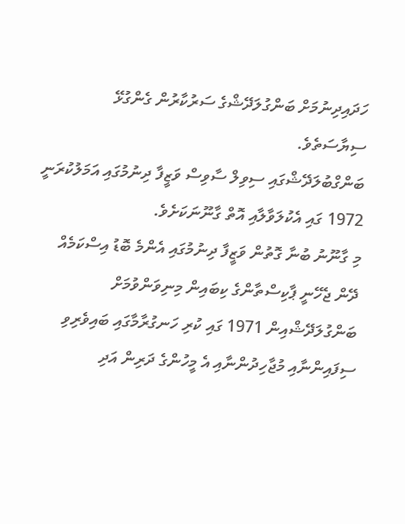ހަދައިދިނުމަށް ބަންގުލަދޭޝްގެ ސަރުކާރުން ގެންގުޅޭ ސިޔާސަތެވެ.
ބަންގްބުލަދޭޝްގައި ސިވިލް ސާވިސް ވަޒީފާ ދިނުމުގައި އަމަލުކުރަނީ 1972 ގައި އެކުލަވާލާއި އޮތް ގާނޫނަކަށެވެ.
މި ގާނޫނު ބުނާ ގޮތުން ވަޒީފާ ދިނުމުގައި އެންމެ ބޮޑު އިސްކަމެއް ދޭން ޖެހޭނީ ޕާކިސްތާންގެ ކިބައިން މިނިވަންވުމަށް ބަންގުލަދޭޝްއިން 1971 ގައި ކުރި ހަނގުރާމާގައި ބައިވެރިވި ސިފައިންނާއި މުޖާހިދުންނާއި އެ މީހުންގެ ދަރިން އަދި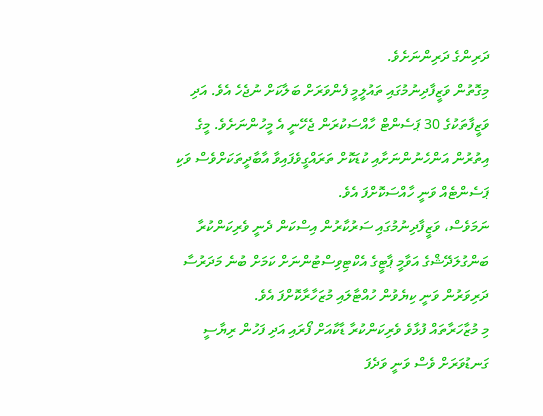ދަރިންގެ ދަރިންނަށެވެ.
މިގޮތުން ވަޒީފާދިނުމުގައި ތައުލީމީ ފެންވަރަށް ބަލާކަށް ނުޖެހެ އެވެ. އަދި ވަޒީފާތަކުގެ 30 ޕަސެންޓް ހާއްސަކުރަން ޖެހޭނީ އެ މީހުންނަށެވެ. މީގެ އިތުރުން އަންހެނުންނަށާއި ކުޑަކޮށް ތަރައްގީވެފައިވާ އާބާދީތަކަށްވެސް ވަކި ޕަސެންޓެއް ވަނީ ހާއްސަކޮށްފަ އެވެ.
ނަމަވެސް، ވަޒީފާދިނުމުގައި ސަރުކާރުން އިސްކަން ދެނީ ވެރިކަންކުރާ ބަންގުލަދޭޝްގެ އަވާމީ ޕާޓީގެ އެކްޓިވިސްޓުންނަށް ކަމަށް ބުނެ މަދަރުސާ ދަރިވަރުން ވަނީ ކިޔެވުން ހުއްޓާލައި މުޒަހާރާކޮށްފަ އެވެ.
މި މުޒާހަރާތައް ފުޅާވެ ވެރިކަންކުރާ ޑާކާއަށް ފޯރައި އަދި ފަހުން ރިޔާސީ ގަނޑުވަރަށް ވެސް ވަނީ ވަދެފަ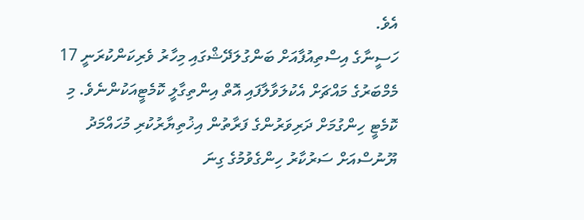އެވެ.
ހަސީނާގެ އިސްތިއުފާއަށް ބަންގުލަދޭޝްގައި މިހާރު ވެރިކަންކުރަނީ 17 މެމްބަރުގެ މައްޗަށް އެކުލަވާލާފައި އޮތް އިންތިގާލީ ކޮމެޓީއަކުންނެވެ. މި ކޮމެޓީ ހިންގުމަށް ދަރިވަރުންގެ ފަރާތުން އިޚުތިޔާރުކުރި މުހައްމަދު ޔޫނުސްއަށް ސަރުކާރު ހިންގެވުމުގެ ގިނަ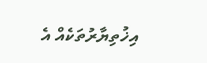އިޚުތިޔާރުތަކެއް އެ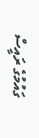ގައުމުގެ ރައީސް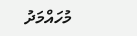މުހައްމަދު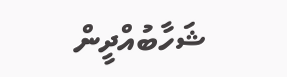ޝަހާބުއްދީން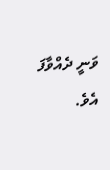ވަނީ ދެއްވާފަ އެވެ.